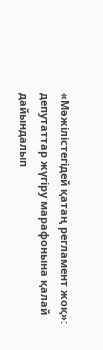«Мәжілістегідей қатаң регламент жоқ»: депутаттар жүгіру марафонына қалай дайындалып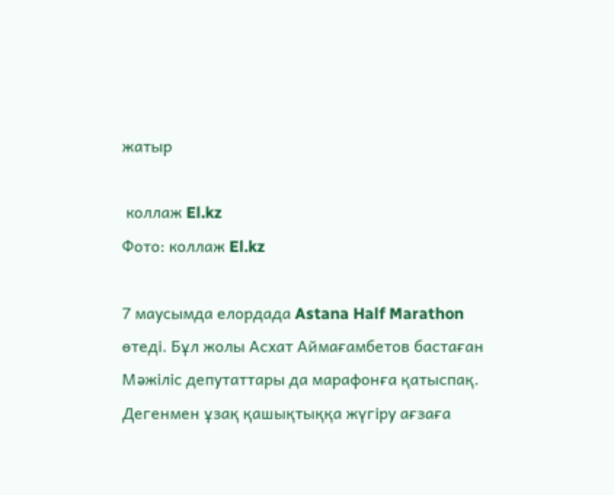жатыр

 коллаж El.kz
Фото: коллаж El.kz

7 маусымда елордада Astana Half Marathon өтеді. Бұл жолы Асхат Аймағамбетов бастаған Мәжіліс депутаттары да марафонға қатыспақ. Дегенмен ұзақ қашықтыққа жүгіру ағзаға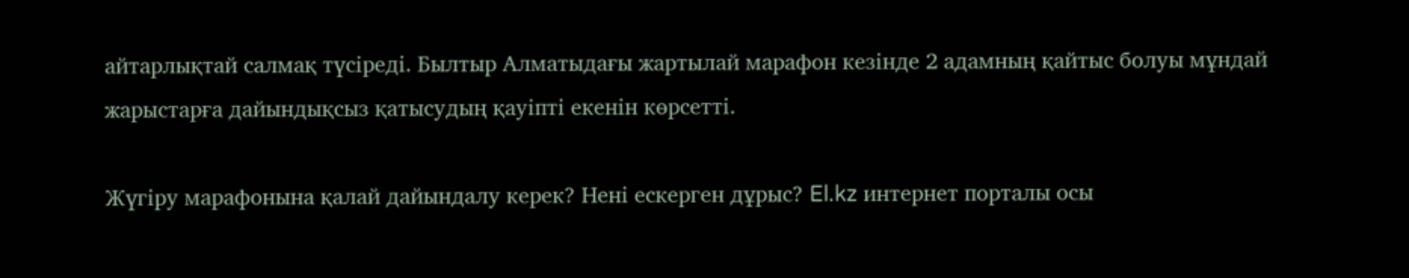айтарлықтай салмақ түсіреді. Былтыр Алматыдағы жартылай марафон кезінде 2 адамның қайтыс болуы мұндай жарыстарға дайындықсыз қатысудың қауіпті екенін көрсетті.

Жүгіру марафонына қалай дайындалу керек? Нені ескерген дұрыс? El.kz интернет порталы осы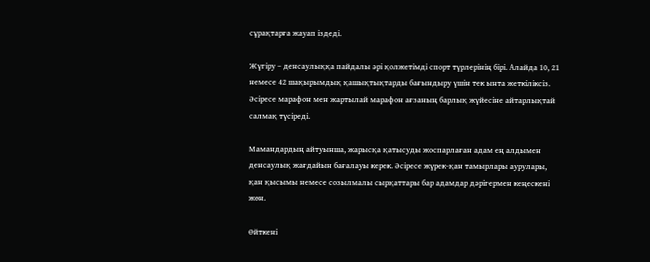сұрақтарға жауап іздеді.

Жүгіру – денсаулыққа пайдалы әрі қолжетімді спорт түрлерінің бірі. Алайда 10, 21 немесе 42 шақырымдық қашықтықтарды бағындыру үшін тек ынта жеткіліксіз. Әсіресе марафон мен жартылай марафон ағзаның барлық жүйесіне айтарлықтай салмақ түсіреді.

Мамандардың айтуынша, жарысқа қатысуды жоспарлаған адам ең алдымен денсаулық жағдайын бағалауы керек. Әсіресе жүрек-қан тамырлары аурулары, қан қысымы немесе созылмалы сырқаттары бар адамдар дәрігермен кеңескені жөн.

Өйткені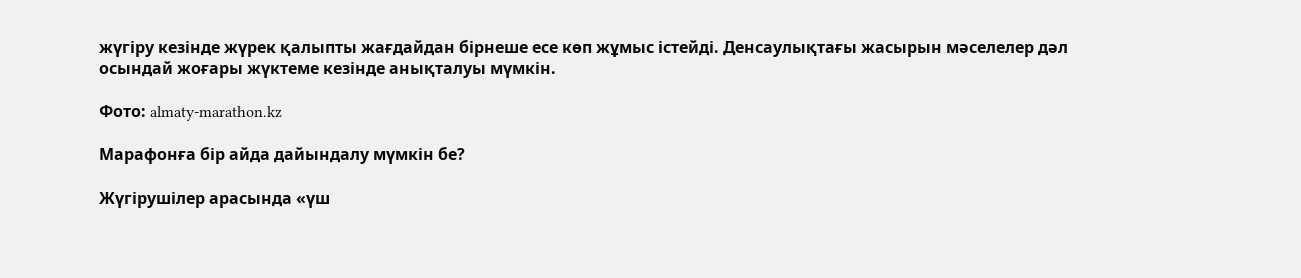жүгіру кезінде жүрек қалыпты жағдайдан бірнеше есе көп жұмыс істейді. Денсаулықтағы жасырын мәселелер дәл осындай жоғары жүктеме кезінде анықталуы мүмкін.

Фото: almaty-marathon.kz

Марафонға бір айда дайындалу мүмкін бе?

Жүгірушілер арасында «үш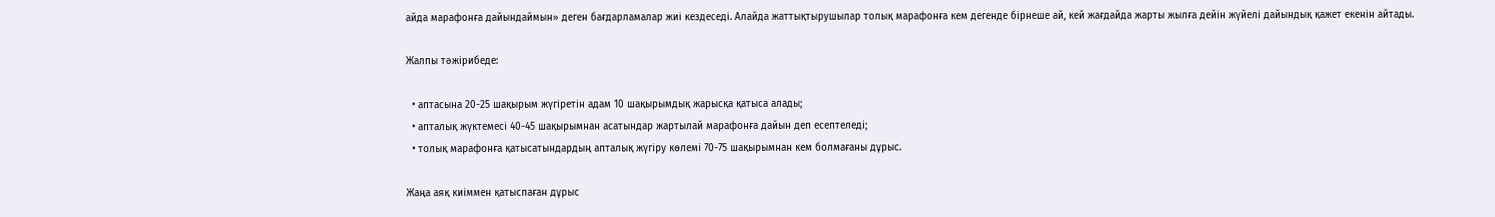айда марафонға дайындаймын» деген бағдарламалар жиі кездеседі. Алайда жаттықтырушылар толық марафонға кем дегенде бірнеше ай, кей жағдайда жарты жылға дейін жүйелі дайындық қажет екенін айтады.

Жалпы тәжірибеде:

  • аптасына 20-25 шақырым жүгіретін адам 10 шақырымдық жарысқа қатыса алады;
  • апталық жүктемесі 40-45 шақырымнан асатындар жартылай марафонға дайын деп есептеледі;
  • толық марафонға қатысатындардың апталық жүгіру көлемі 70-75 шақырымнан кем болмағаны дұрыс.

Жаңа аяқ киіммен қатыспаған дұрыс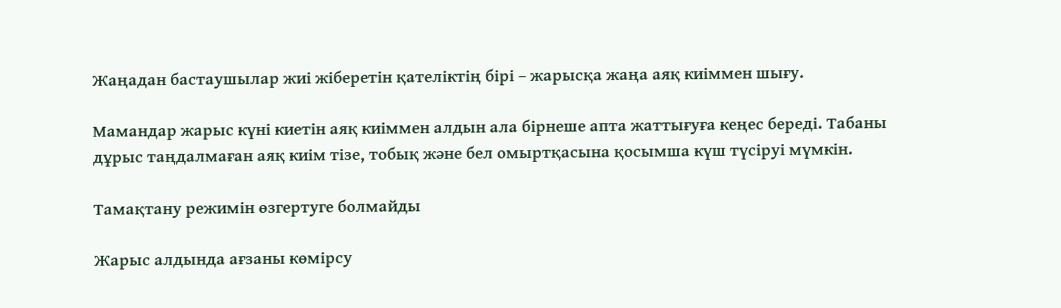Жаңадан бастаушылар жиі жіберетін қателіктің бірі – жарысқа жаңа аяқ киіммен шығу.

Мамандар жарыс күні киетін аяқ киіммен алдын ала бірнеше апта жаттығуға кеңес береді. Табаны дұрыс таңдалмаған аяқ киім тізе, тобық және бел омыртқасына қосымша күш түсіруі мүмкін.

Тамақтану режимін өзгертуге болмайды

Жарыс алдында ағзаны көмірсу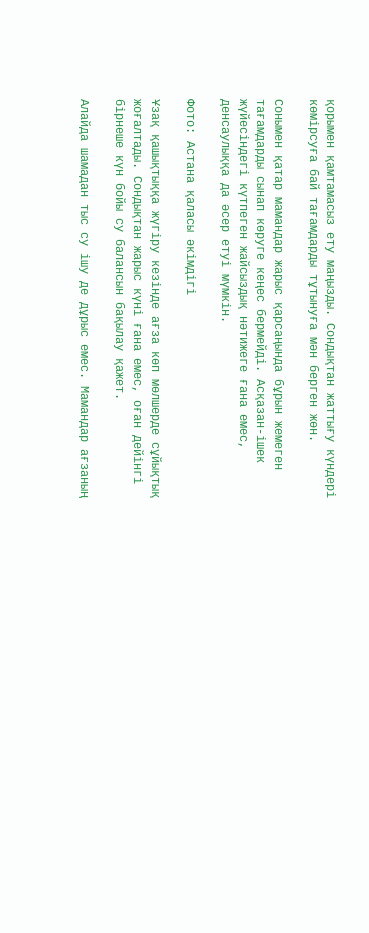қорымен қамтамасыз ету маңызды. Сондықтан жаттығу күндері көмірсуға бай тағамдарды тұтынуға мән берген жөн.

Сонымен қатар мамандар жарыс қарсаңында бұрын жемеген тағамдарды сынап көруге кеңес бермейді. Асқазан-ішек жүйесіндегі күтпеген жайсыздық нәтижеге ғана емес, денсаулыққа да әсер етуі мүмкін.

Фото: Астана қаласы әкімдігі

Ұзақ қашықтыққа жүгіру кезінде ағза көп мөлшерде сұйықтық жоғалтады. Сондықтан жарыс күні ғана емес, оған дейінгі бірнеше күн бойы су балансын бақылау қажет.

Алайда шамадан тыс су ішу де дұрыс емес. Мамандар ағзаның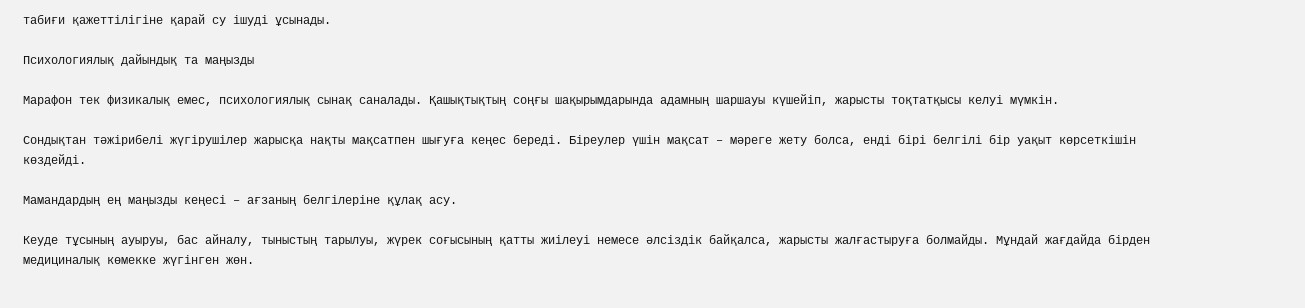табиғи қажеттілігіне қарай су ішуді ұсынады.

Психологиялық дайындық та маңызды

Марафон тек физикалық емес, психологиялық сынақ саналады. Қашықтықтың соңғы шақырымдарында адамның шаршауы күшейіп, жарысты тоқтатқысы келуі мүмкін.

Сондықтан тәжірибелі жүгірушілер жарысқа нақты мақсатпен шығуға кеңес береді. Біреулер үшін мақсат – мәреге жету болса, енді бірі белгілі бір уақыт көрсеткішін көздейді.

Мамандардың ең маңызды кеңесі – ағзаның белгілеріне құлақ асу.

Кеуде тұсының ауыруы, бас айналу, тыныстың тарылуы, жүрек соғысының қатты жиілеуі немесе әлсіздік байқалса, жарысты жалғастыруға болмайды. Мұндай жағдайда бірден медициналық көмекке жүгінген жөн.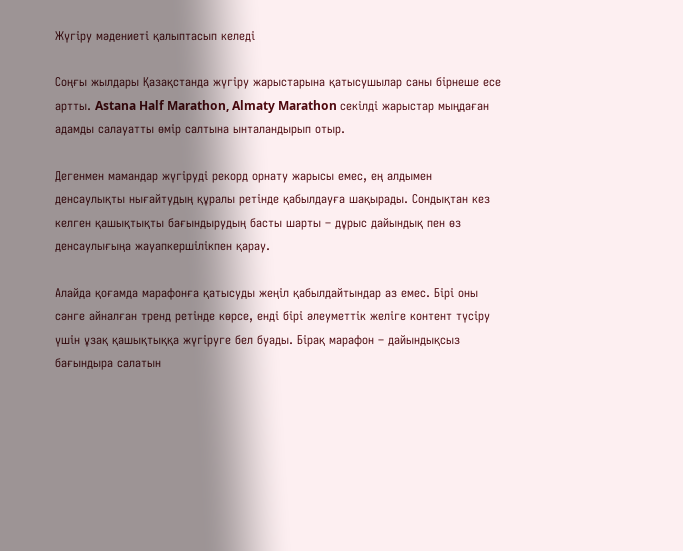Жүгіру мәдениеті қалыптасып келеді

Соңғы жылдары Қазақстанда жүгіру жарыстарына қатысушылар саны бірнеше есе артты. Astana Half Marathon, Almaty Marathon секілді жарыстар мыңдаған адамды салауатты өмір салтына ынталандырып отыр.

Дегенмен мамандар жүгіруді рекорд орнату жарысы емес, ең алдымен денсаулықты нығайтудың құралы ретінде қабылдауға шақырады. Сондықтан кез келген қашықтықты бағындырудың басты шарты – дұрыс дайындық пен өз денсаулығыңа жауапкершілікпен қарау.

Алайда қоғамда марафонға қатысуды жеңіл қабылдайтындар аз емес. Бірі оны сәнге айналған тренд ретінде көрсе, енді бірі әлеуметтік желіге контент түсіру үшін ұзақ қашықтыққа жүгіруге бел буады. Бірақ марафон – дайындықсыз бағындыра салатын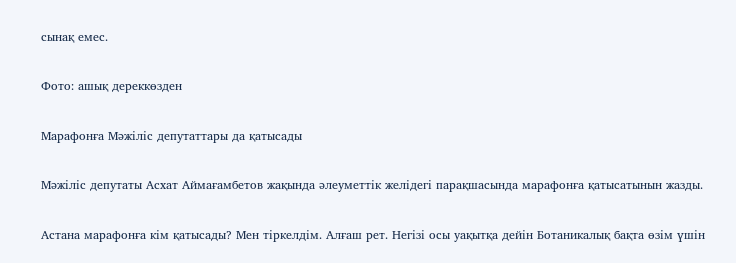сынақ емес.

Фото: ашық дереккөзден

Марафонға Мәжіліс депутаттары да қатысады

Мәжіліс депутаты Асхат Аймағамбетов жақында әлеуметтік желідегі парақшасында марафонға қатысатынын жазды.

Астана марафонға кім қатысады? Мен тіркелдім. Алғаш рет. Негізі осы уақытқа дейін Ботаникалық бақта өзім үшін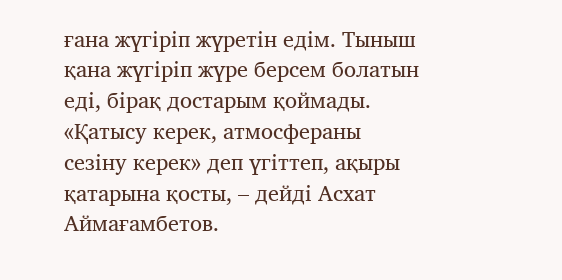ғана жүгіріп жүретін едім. Тыныш қана жүгіріп жүре берсем болатын еді, бірақ достарым қоймады. «Қатысу керек, атмосфераны сезіну керек» деп үгіттеп, ақыры қатарына қосты, – дейді Асхат Аймағамбетов.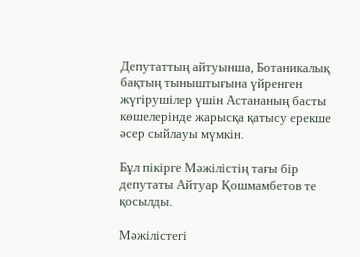Депутаттың айтуынша, Ботаникалық бақтың тыныштығына үйренген жүгірушілер үшін Астананың басты көшелерінде жарысқа қатысу ерекше әсер сыйлауы мүмкін.

Бұл пікірге Мәжілістің тағы бір депутаты Айтуар Қошмамбетов те қосылды.

Мәжілістегі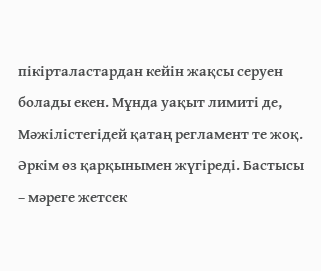пікірталастардан кейін жақсы серуен болады екен. Мұнда уақыт лимиті де, Мәжілістегідей қатаң регламент те жоқ. Әркім өз қарқынымен жүгіреді. Бастысы – мәреге жетсек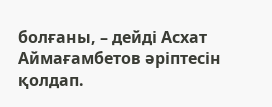болғаны, – дейді Асхат Аймағамбетов әріптесін қолдап.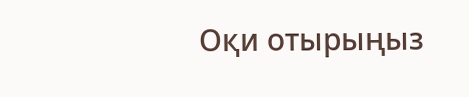Оқи отырыңыз